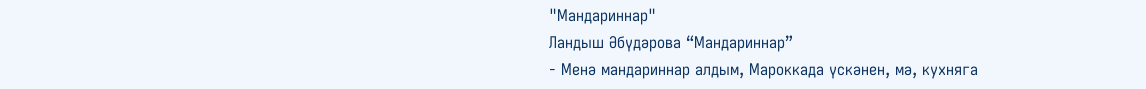"Мандариннар"
Ландыш Әбүдәрова “Мандариннар”
- Менә мандариннар алдым, Мароккада үскәнен, мә, кухняга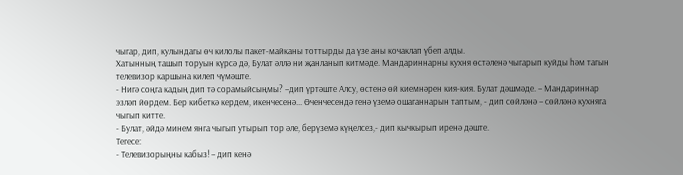чыгар, дип, кулындагы өч килолы пакет-майканы тоттырды да үзе аны кочаклап үбеп алды.
Хатынның ташып торуын күрсә дә, Булат әллә ни җанланып китмәде. Мандариннарны кухня өстәленә чыгарып куйды һәм тагын телевизор каршына килеп чүмәште.
- Нигә соңга кадың дип тә сорамыйсыңмы? –дип үртәште Алсу, өстенә өй киемнәрен кия-кия. Булат дәшмәде. – Мандариннар эзләп йөрдем. Бер кибеткә кердем, икенчесенә... Өченчесендә генә үземә ошаганнарын таптым, - дип сөйләнә – сөйләнә кухняга чыгып китте.
- Булат, әйдә минем янга чыгып утырып тор әле, берүземә күңелсез,- дип кычкырып иренә дәште.
Тегесе:
- Телевизорыңны кабыз! – дип кенә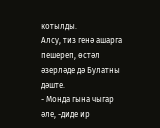котылды.
Алсу, тиз генә ашарга пешереп, өстәл әзерләде дә Булатны дәште.
- Монда гына чыгар әле, -диде ир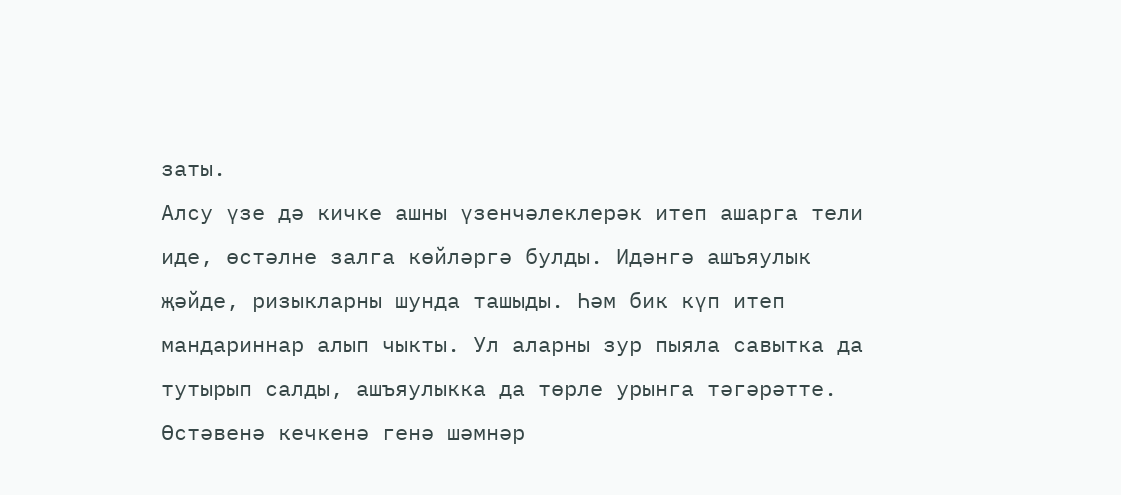заты.
Алсу үзе дә кичке ашны үзенчәлеклерәк итеп ашарга тели иде, өстәлне залга көйләргә булды. Идәнгә ашъяулык җәйде, ризыкларны шунда ташыды. Һәм бик күп итеп мандариннар алып чыкты. Ул аларны зур пыяла савытка да тутырып салды, ашъяулыкка да төрле урынга тәгәрәтте. Өстәвенә кечкенә генә шәмнәр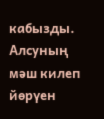кабызды.
Алсуның мәш килеп йөрүен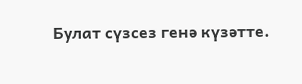Булат сүзсез генә күзәтте.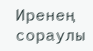Иренең сораулы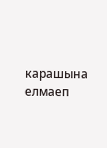карашына елмаеп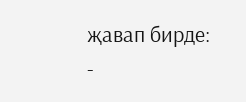җавап бирде:
-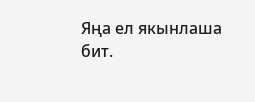Яңа ел якынлаша бит.